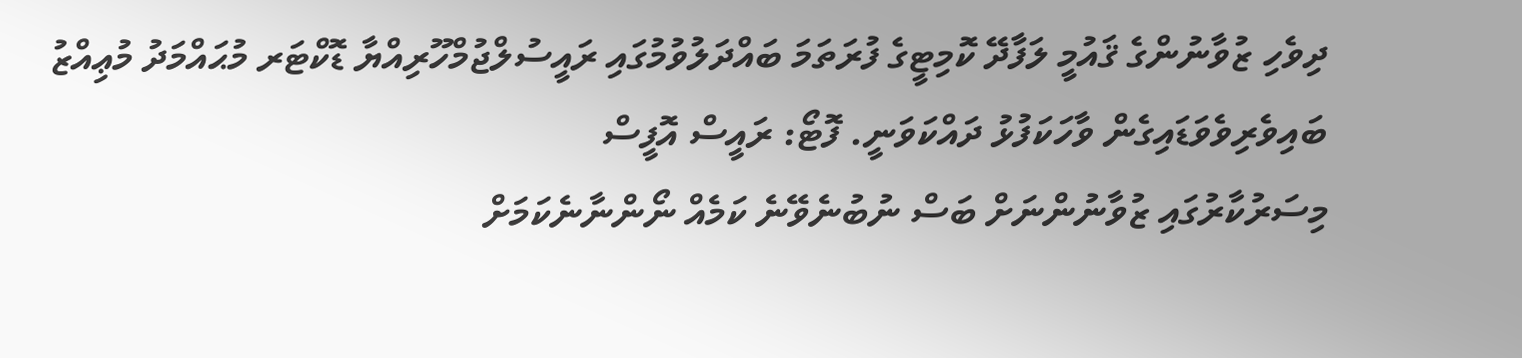ދިވެހި ޒުވާނުންގެ ޤައުމީ ލަފާދޭ ކޮމިޓީގެ ފުރަތަމަ ބައްދަލުވުމުގައި ރައީސުލްޖުމްހޫރިއްޔާ ޑޮކްޓަރ މުޙައްމަދު މުޢިއްޒު ބައިވެރިވެވަޑައިގެން ވާހަކަފުޅު ދައްކަވަނީ. ފޮޓޯ: ރައީސް އޮފީސް
މިސަރުކާރުގައި ޒުވާނުންނަށް ބަސް ނުބުނެވޭނެ ކަމެއް ނޯންނާނެކަމަށް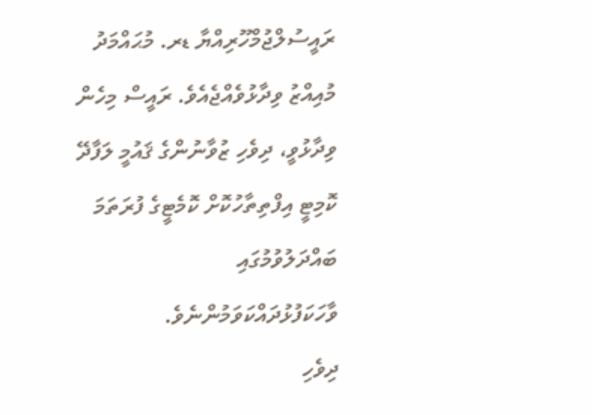ރައީސުލްޖުމްހޫރިއްޔާ ޑރ. މުޙައްމަދު މުއިއްޒު ވިދާޅުވެއްޖެއެވެ. ރައީސް މިހެން ވިދާޅުވީ، ދިވެހި ޒުވާނުންގެ ޤައުމީ ލަފާދޭ ކޮމިޓީ އިފްތިތާހުކޮށް ކޮމެޓީގެ ފުރަތަމަ ބައްދަލުވުމުގައި ވާހަކަފުޅުދައްކަވަމުންނެވެ.
ދިވެހި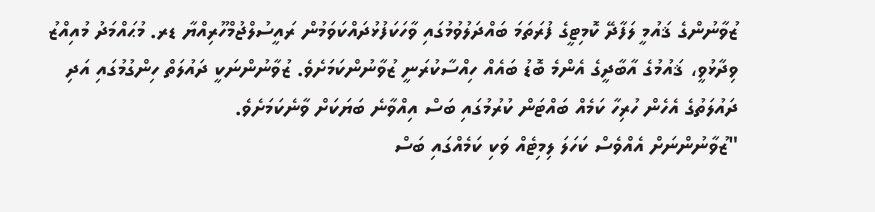ޒުވާނުންގެ ޤައުމީ ލަފާދޭ ކޮމިޓީގެ ފުރަތަމަ ބައްދަލުވުމުގައި ވާހަކަފުޅުދައްކަވަމުން ރައީސުލްޖުމްހޫރިއްޔާ ޑރ. މުޙައްމަދު މުއިއްޒު ވިދާޅުވީ، ޤައުމުގެ އާބާދީގެ އެންމެ ބޮޑު ބައެއް ހިއްސާކުރަނީ ޒުވާނުންކަމަށެވެ. ޒުވާނުންނަކީ ދައުލަތް ހިންގުމުގައި އަދި ދައުލަތުގެ އެހެން ހުރިހާ ކަމެއް ބައްޓަން ކުރުމުގައި ބަސް އިއްވާނެ ބަޔަކަށް ވާނެކަމަށެވެ.
"ޒުވާނުންނަށް އެއްވެސް ކަހަލަ ލިމިޓެއް ވަކި ކަމެއްގައި ބަސް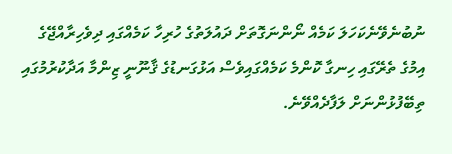ނުބުނެވޭނެކަހަލަ ކަމެއް ނޯންނަގޮތަށް ދައުލަތުގެ ހުރިހާ ކަމެއްގައި ދިވެހިރާއްޖޭގެ އިމުގެ ތެރޭގައި ހިނގާ ކޮންމެ ކަމެއްގައިވެސް އަޅުގަނޑުގެ ޤާނޫނީ ޒިންމާ އަދާކުރުމުގައި ތިބޭފުޅުންނަށް ލަފާދެއްވޭނެ.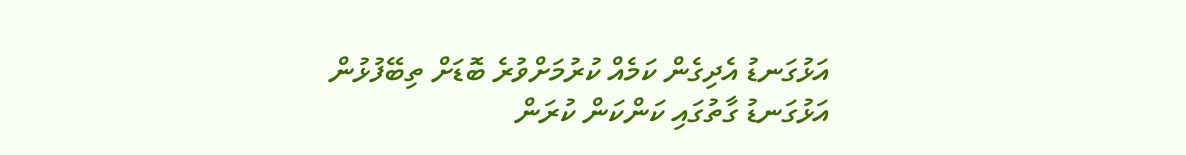އަޅުގަނޑު އެދިގެން ކަމެއް ކުރުމަށްވުރެ ބޮޑަށް ތިބޭފުޅުން އަޅުގަނޑު ގާތުގައި ކަންކަން ކުރަން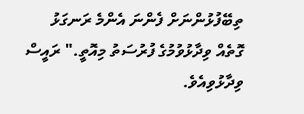ތިބޭފުޅުންނަށް ފެންނަ އެންމެ ރަނގަޅު ގޮތެއް ވިދާޅުވުމުގެ ފުރުސަތު މިއޮތީ." ރައީސް ވިދާޅުވިއެވެ.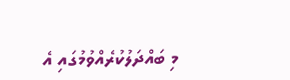މި ބައްދަލުކުރެއްވުމުގައި އެ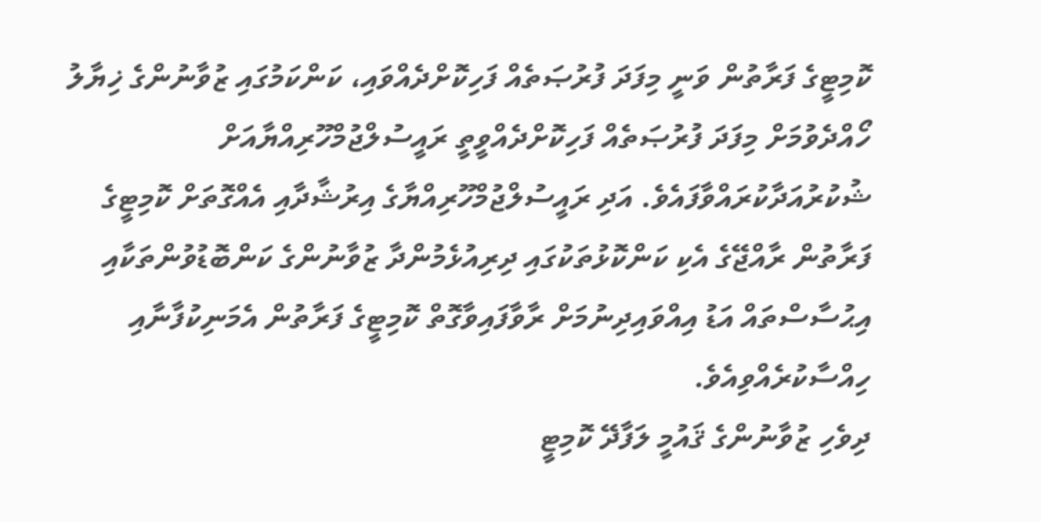ކޮމިޓީގެ ފަރާތުން ވަނީ މިފަދަ ފުރުޞަތެއް ފަހިކޮށްދެއްވައި، ކަންކަމުގައި ޒުވާނުންގެ ޚިޔާލު ހޯއްދެވުމަށް މިފަދަ ފުރުޞަތެއް ފަހިކޮށްދެއްވީތީ ރައީސުލްޖުމްހޫރިއްޔާއަށް ޝުކުރުއަދާކުރައްވާފައެވެ. އަދި ރައީސުލްޖުމްހޫރިއްޔާގެ އިރުޝާދާއި އެއްގޮތަށް ކޮމިޓީގެ ފަރާތުން ރާއްޖޭގެ އެކި ކަންކޮޅުތަކުގައި ދިރިއުޅެމުންދާ ޒުވާނުންގެ ކަންބޮޑުވުންތަކާއި އިޙުސާސްތައް އަޑު އިއްވައިދިނުމަށް ރާވާފައިވާގޮތް ކޮމިޓީގެ ފަރާތުން އެމަނިކުފާނާއި ހިއްސާކުރެއްވިއެވެ.
ދިވެހި ޒުވާނުންގެ ޤައުމީ ލަފާދޭ ކޮމިޓީ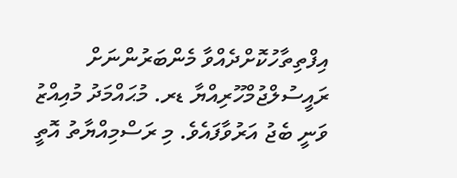އިފްތިތާހުކޮށްދެއްވާ މެންބަރުންނަށް ރައީސުލްޖުމްހޫރިއްޔާ ޑރ. މުޙައްމަދު މުއިއްޒު ވަނީ ބެޖު އަރުވާފައެވެ. މި ރަސްމިއްޔާތު އޮތީ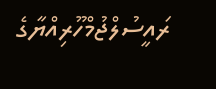ރައީސުލްޖުމްހޫރިއްޔާގެ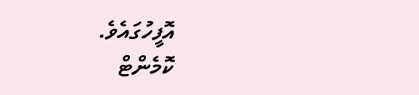އޮފީހުގައެވެ.
ކޮމެންޓް